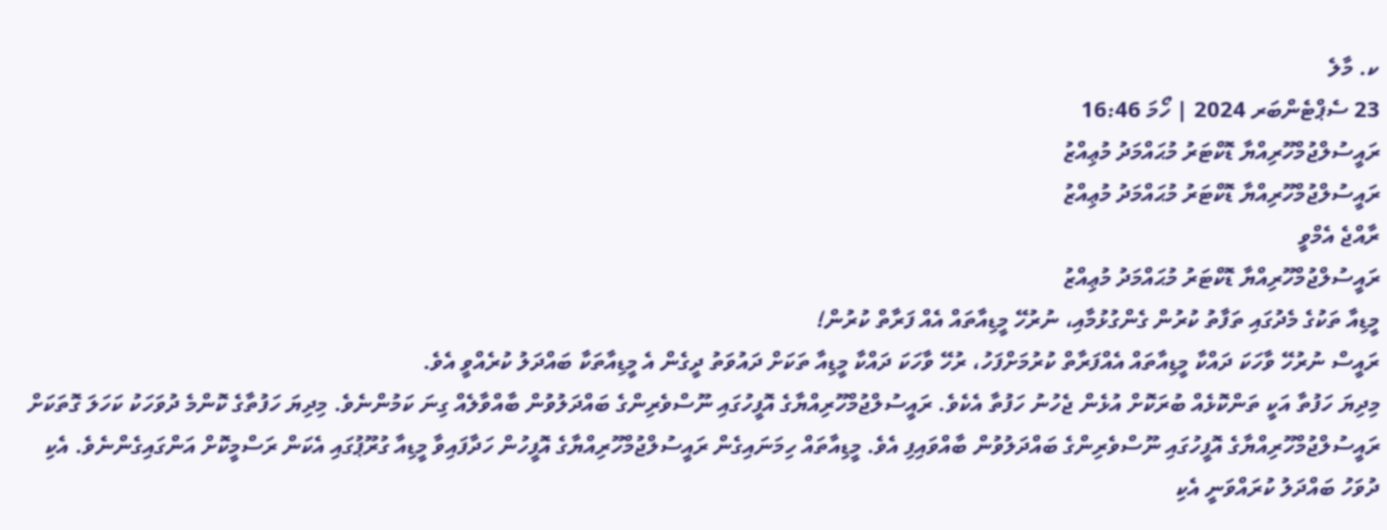ކ. މާލެ
23 ސެޕްޓެންބަރ 2024 | ހޯމަ 16:46
ރައީސުލްޖުމްހޫރިއްޔާ ޑޮކްޓަރު މުޙައްމަދު މުޢިއްޒު
ރައީސުލްޖުމްހޫރިއްޔާ ޑޮކްޓަރު މުޙައްމަދު މުޢިއްޒު
ރާއްޖެ އެމްވީ
ރައީސުލްޖުމްހޫރިއްޔާ ޑޮކްޓަރު މުޙައްމަދު މުޢިއްޒު
މީޑިއާ ތަކުގެ މެދުގައި ތަފާތު ކުރުން ގެންގުޅުމާއި، ނުރުހޭ މީޑިއާތައް އެއް ފަރާތް ކުރުން!
ރައީސް ނުރުހޭ ވާހަކަ ދައްކާ މީޑިއާތައް އެއްފަރާތް ކުރުމަށްފަހު، ރުހޭ ވާހަކަ ދައްކާ މީޑިއާ ތަކަށް ދައުވަތު ދީގެން އެ މީޑިއާތަކާ ބައްދަލު ކުރެއްވީ އެވެ.
މިދިޔަ ހަފުތާ އަކީ ތަންކޮޅެއް ބުރަކޮށް އުޅެން ޖެހުނު ހަފުތާ އެކެވެ. ރައީސުލްޖުމްހޫރިއްޔާގެ އޮފީހުގައި ނޫސްވެރިންގެ ބައްދަލުވުން ބާއްވާލެއް ގިނަ ކަމުންނެވެ. މިދިޔަ ހަފުތާގެ ކޮންމެ ދުވަހަކު ކަހަލަ ގޮތަކަށް ރައީސުލްޖުމްހޫރިއްޔާގެ އޮފީހުގައި ނޫސްވެރިންގެ ބައްދަލުވުން ބާއްވައިފި އެވެ. މީޑިއާތައް ހިމަނައިގެން ރައީސުލްޖުމްހޫރިއްޔާގެ އޮފީހުން ހަދާފައިވާ މީޑިއާ ގުރޫޕުގައި އެކަން ރަސްމީކޮށް އަންގައިގެންނެވެ. އެކި ދުވަހު ބައްދަލު ކުރައްވަނީ އެކި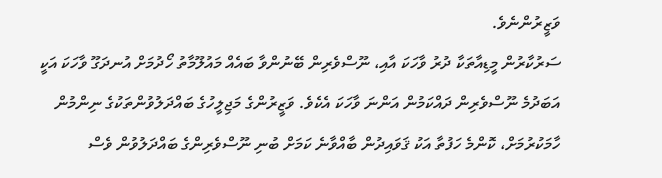ވަޒީރުންނެވެ.
ސަރުކާރުން މީޑިއާތަކާ ދުރު ވާހަކަ އާއި، ނޫސްވެރިން ބޭނުންވާ ބައެއް މައުލޫމާތު ހޯދުމަށް އުނދަގޫ ވާހަކަ އަކީ އަބަދުމެ ނޫސްވެރިން ދައްކަމުން އަންނަ ވާހަކަ އެކެވެ. ވަޒީރުންގެ މަޖިލީހުގެ ބައްދަލުވުންތަކުގެ ނިންމުން ހާމަކުރުމަށް، ކޮންމެ ހަފުތާ އަކު ޤަވައިދުން ބާއްވާނެ ކަމަށް ބުނި ނޫސްވެރިންގެ ބައްދަލުވުން ވެސް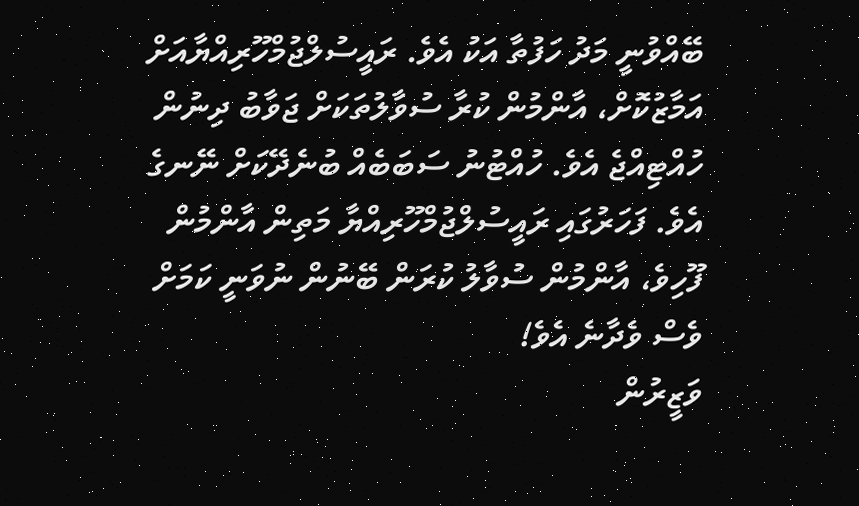ބޭއްވުނީ މަދު ހަފުތާ އަކު އެވެ. ރައީސުލްޖުމްހޫރިއްޔާއަށް އަމާޒުކޮށް، އާންމުން ކުރާ ސުވާލުތަކަށް ޖަވާބު ދިނުން ހުއްޓިއްޖެ އެވެ. ހުއްޓުނު ސަބަބެއް ބުނެދޭކަށް ނޭނގެ އެވެ. ފަހަރުގައި ރައީސުލްޖުމްހޫރިއްޔާ މަތިން އާންމުން ފޫހިވެ، އާންމުން ސުވާލު ކުރަން ބޭނުން ނުވަނީ ކަމަށް ވެސް ވެދާނެ އެވެ!
ވަޒީރުން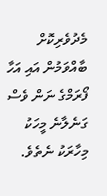މެދުވެރިކޮށް ބާއްވަމުން އައި އަހާ ފޯރަމްގެ ނަން ވެސް ގަނެލާނެ މީހަކު މިހާރަކު ނެތެވެ.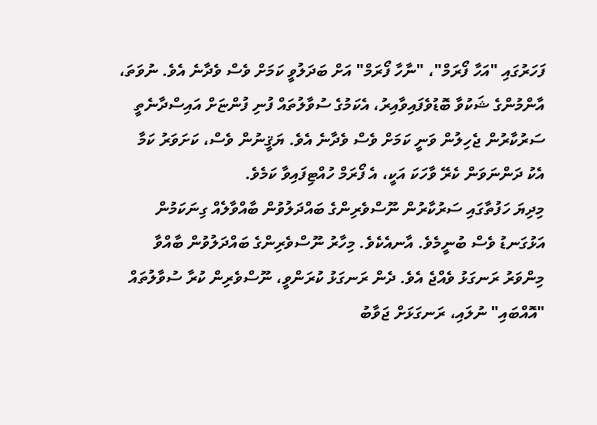ފަހަރުގައި "އަހާ ފޯރަމް"، "ނާހާ ފޯރަމް" އަށް ބަދަލުވީ ކަމަށް ވެސް ވެދާނެ އެވެ. ނުވަތަ، އާންމުންގެ ޝަކުވާ ބޮޑުވެފައިވާއިރު، އެކަމުގެ ސުވާލުތައް ފުނި ފުންޏަށް އައިސްދާނެތީ ސަރުކާރުން ޖެހިލުން ވަނީ ކަމަށް ވެސް ވެދާނެ އެވެ. ޔަޤީނުން ވެސް، ކަށަވަރު ކަމާ އެކު ދަންނަވަން ކެރޭ ވާހަކަ އަކީ، އެ ފޯރަމް ހުއްޓިފައިވާ ކަމެވެ.
މިދިޔަ ހަފުތާގައި ސަރުކާރުން ނޫސްވެރިންގެ ބައްދަލުވުން ބާއްވާލެއް ގިނަކަމުން އަޅުގަނޑު ވެސް ބުނީމެވެ. އާނއެކެވެ. މިހާރު ނޫސްވެރިންގެ ބައްދަލުވުން ބާއްވާ މިންވަރު ރަނގަޅު ވެއްޖެ އެވެ. ދެން ރަނގަޅު ކުރަންވީ، ނޫސްވެރިން ކުރާ ސުވާލުތައް "އޮއްބައި" ނުލައި، ރަނގަޅަށް ޖަވާބު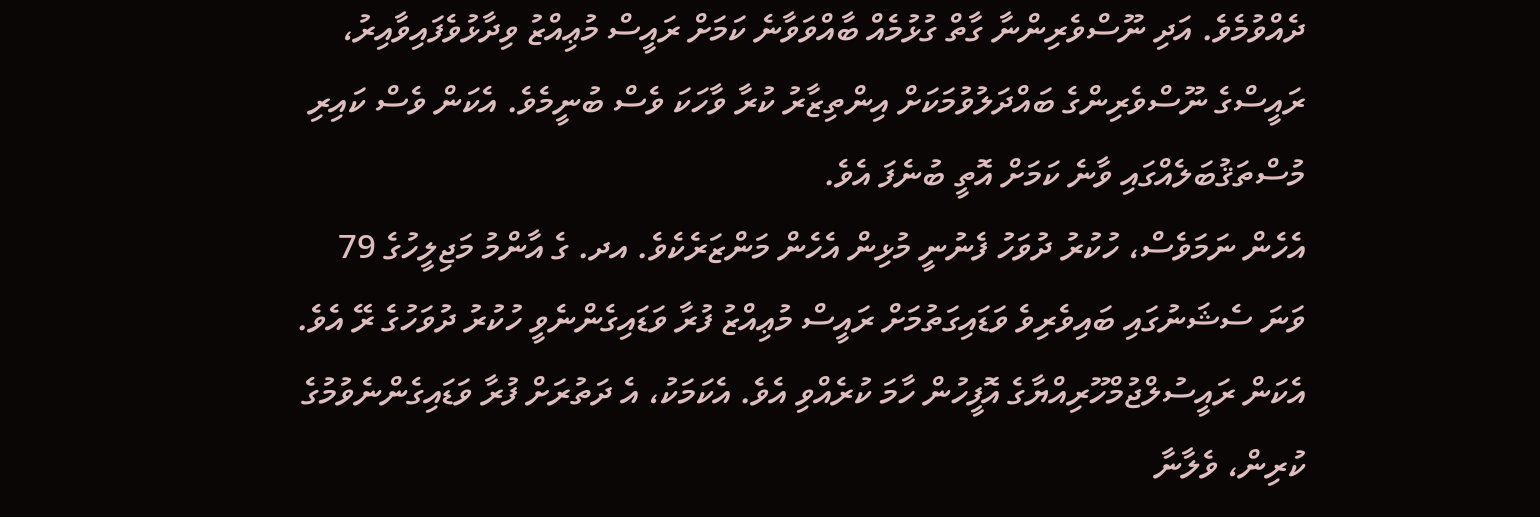ދެއްވުމެވެ. އަދި ނޫސްވެރިންނާ ގާތް ގުޅުމެއް ބާއްވަވާނެ ކަމަށް ރައީސް މުޢިއްޒު ވިދާޅުވެފައިވާއިރު، ރައީސްގެ ނޫސްވެރިންގެ ބައްދަލުވުމަކަށް އިންތިޒާރު ކުރާ ވާހަކަ ވެސް ބުނީމެވެ. އެކަން ވެސް ކައިރި މުސްތަޤުބަލެއްގައި ވާނެ ކަމަށް އޮތީ ބުނެފަ އެވެ.
އެހެން ނަމަވެސް، ހުކުރު ދުވަހު ފެނުނީ މުޅިން އެހެން މަންޒަރެކެވެ. އދ. ގެ އާންމު މަޖިލީހުގެ 79 ވަނަ ސެޝަނުގައި ބައިވެރިވެ ވަޑައިގަތުމަށް ރައީސް މުޢިއްޒު ފުރާ ވަޑައިގެންނެވީ ހުކުރު ދުވަހުގެ ރޭ އެވެ. އެކަން ރައީސުލްޖުމްހޫރިއްޔާގެ އޮފީހުން ހާމަ ކުރެއްވި އެވެ. އެކަމަކު، އެ ދަތުރަށް ފުރާ ވަޑައިގެންނެވުމުގެ ކުރިން، ވެލާނާ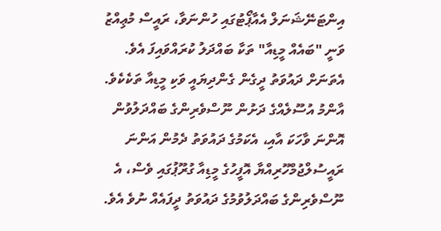އިންޓަނޭޝަނަލް އެއާޕޯޓުގައި ހުންނަވާ، ރައީސް މުޢިއްޒު ވަނީ "ބައެއް މީޑިއާ" ތަކާ ބައްދަލު ކުރައްވައިފަ އެވެ. އެތަނަށް ދައުވަތު ދީގެން ގެންދިޔައީ ވަކި މީޑިއާ ތަކެކެވެ.
އާންމު އުސޫލެއްގެ ދަށުން ނޫސްވެރިންގެ ބައްދަލުވުން އޮންނަ ވާހަކަ އާއި، އެކަމުގެ ދައުވަތު ދެމުން އަންނަ ރައީސުލްޖުމްހޫރިއްޔާ އޮފީހުގެ މީޑިއާ ގުރޫޕުގައި ވެސް، އެ ނޫސްވެރިންގެ ބައްދަލުވުމުގެ ދައުވަތު ދީފައެއް ނުވެ އެވެ.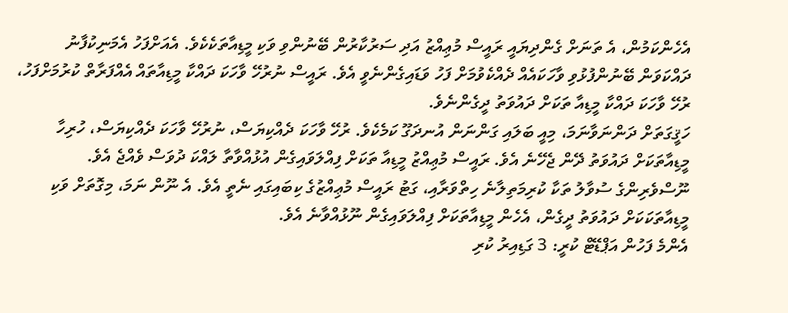އެހެންކަމުން، އެ ތަނަށް ގެންދިޔައީ ރައީސް މުޢިއްޒު އަދި ސަރުކާރުން ބޭނުންވި ވަކި މީޑިއާތަކެކެވެ. އެއަށްފަހު އެމަނިކުފާނު ދައްކަވަން ބޭނުންފުޅުވި ވާހަކައެއް ދެއްކެވުމަށް ފަހު ވަޑައިގެންނެވީ އެވެ. ރައީސް ނުރުހޭ ވާހަކަ ދައްކާ މީޑިއާތައް އެއްފަރާތް ކުރުމަށްފަހު، ރުހޭ ވާހަކަ ދައްކާ މީޑިއާ ތަކަށް ދައުވަތު ދީގެންނެވެ.
ހަޤީގަތަށް ދަންނަވާނަމަ، މިއީ ބަލައި ގަންނަން އުނދަގޫ ކަމެކެވެ. ރުހޭ ވާހަކަ ދެއްކިޔަސް، ނުރުހޭ ވާހަކަ ދެއްކިޔަސް، ހުރިހާ މީޑިއާތަކަށް ދައުވަތު ދޭން ޖެހޭނެ އެވެ. ރައީސް މުޢިއްޒު މީޑިއާ ތަކަށް ފިއްލަވައިގެން އުޅުއްވާތާ ލައްކަ ދުވަސް ވެއްޖެ އެވެ. ނޫސްވެރިންގެ ސުވާލު ތަކާ ކުރިމަތިލާނެ ހިތްވަރާއި، ގަޓު ރައީސް މުޢިއްޒުގެ ކިބައިގައި ނެތީ އެވެ. އެ ނޫން ނަމަ، މިގޮތަށް ވަކި މީޑިއާތަކަކަށް ދައުވަތު ދީގެން، އެހެން މީޑިއާތަކަށް ފިއްލަވައިގެން ނޫޅުއްވާނެ އެވެ.
އެންމެ ފަހުން އަޕްޑޭޓް ކުރީ: 3 ގަޑިއިރު ކުރި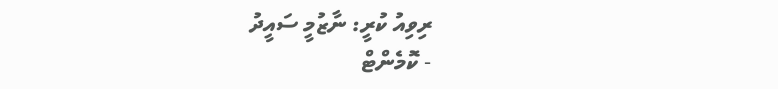ރިވިއު ކުރީ: ނާޒުމީ ސައީދު
- ކޮމެންޓް